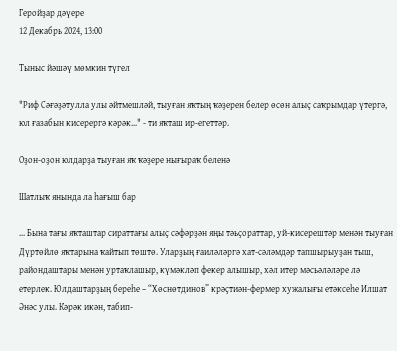Геройҙар дәүере
12 Декабрь 2024, 13:00

Тыныс йәшәү мөмкин түгел

"Риф Сәғәҙәтулла улы әйтмешләй, тыуған яҡтың ҡәҙерен белер өсөн алыҫ саҡрымдар үтергә, юл ғазабын кисерергә кәрәк..." - ти яҡташ ир-егеттәр.

Оҙон-оҙон юлдарҙа тыуған яҡ ҡәҙере нығыраҡ беленә

Шатлыҡ янында ла һағыш бар

... Бына тағы яҡташтар сираттағы алыҫ сәфәрҙән яңы тәьҫораттар, уй-кисерештәр менән тыуған Дүртөйлө яҡтарына ҡайтып төштө. Уларҙың ғаиләләргә хат-сәләмдәр тапшырыуҙан тыш, райондаштары менән уртаҡлашыр, күмәкләп фекер алышыр, хәл итер мәсьәләләре лә етерлек. Юлдаштарҙың береһе – “Хөснөтдинов” крәҫтиән-фермер хужалығы етәксеһе Илшат Әнәс улы. Кәрәк икән, табип-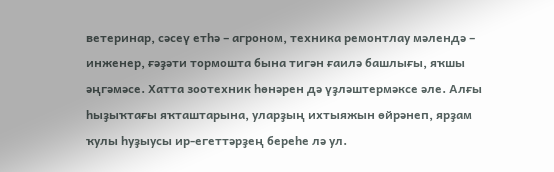ветеринар, сәсеү етһә – агроном, техника ремонтлау мәлендә – инженер, ғәҙәти тормошта бына тигән ғаилә башлығы, яҡшы әңгәмәсе. Хатта зоотехник һөнәрен дә үҙләштермәксе әле. Алғы һыҙыҡтағы яҡташтарына, уларҙың ихтыяжын өйрәнеп, ярҙам ҡулы һуҙыусы ир-егеттәрҙең береһе лә ул.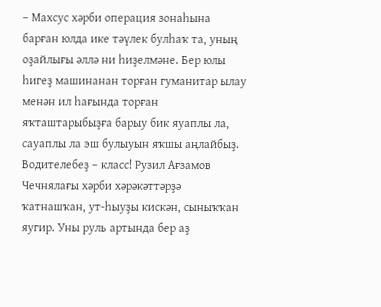– Махсус хәрби операция зонаһына барған юлда ике тәүлек булһаҡ та, уның оҙайлығы әллә ни һиҙелмәне. Бер юлы һигеҙ машинанан торған гуманитар ылау менән ил һағында торған яҡташтарыбыҙға барыу бик яуаплы ла, сауаплы ла эш булыуын яҡшы аңлайбыҙ. Водителебеҙ – класс! Рузил Ағзамов Чечнялағы хәрби хәрәкәттәрҙә ҡатнашҡан, ут-һыуҙы кискән, сыныҡҡан яугир. Уны руль артында бер аҙ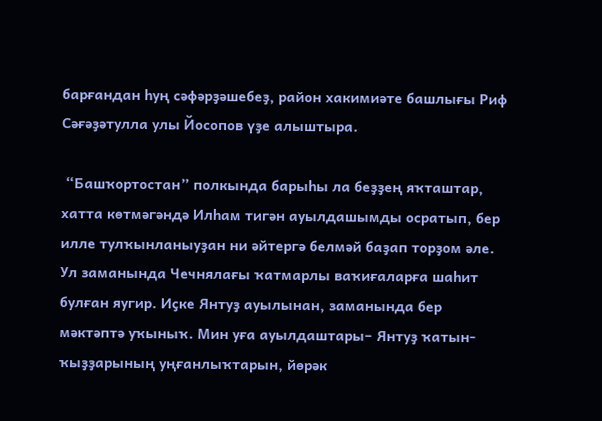барғандан һуң сәфәрҙәшебеҙ, район хакимиәте башлығы Риф Сәғәҙәтулла улы Йосопов үҙе алыштыра.

 “Башҡортостан” полкында барыһы ла беҙҙең яҡташтар, хатта көтмәгәндә Илһам тигән ауылдашымды осратып, бер илле тулҡынланыуҙан ни әйтергә белмәй баҙап торҙом әле. Ул заманында Чечнялағы ҡатмарлы ваҡиғаларға шаһит булған яугир. Иҫке Янтуҙ ауылынан, заманында бер мәктәптә уҡыныҡ. Мин уға ауылдаштары– Янтуҙ ҡатын-ҡыҙҙарының уңғанлыҡтарын, йөрәк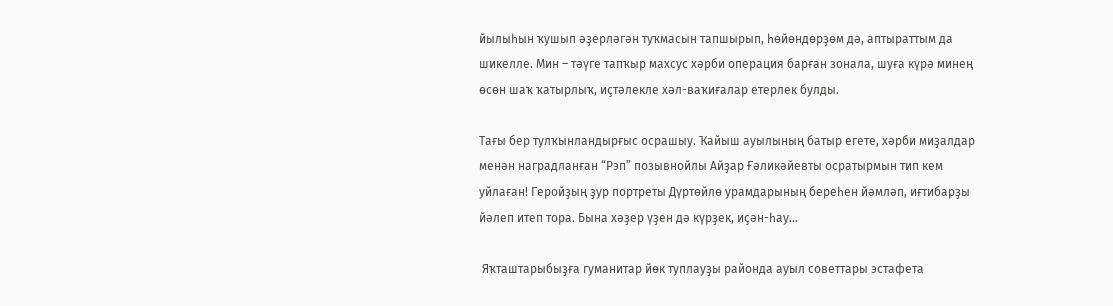йылыһын ҡушып әҙерләгән туҡмасын тапшырып, һөйөндөрҙөм дә, аптыраттым да шикелле. Мин – тәүге тапҡыр махсус хәрби операция барған зонала, шуға күрә минең өсөн шаҡ ҡатырлыҡ, иҫтәлекле хәл-ваҡиғалар етерлек булды.

Тағы бер тулҡынландырғыс осрашыу. Ҡайыш ауылының батыр егете, хәрби миҙалдар менән наградланған “Рэп” позывнойлы Айҙар Ғәликәйевты осратырмын тип кем уйлаған! Геройҙың ҙур портреты Дүртөйлө урамдарының береһен йәмләп, иғтибарҙы йәлеп итеп тора. Бына хәҙер үҙен дә күрҙек, иҫән-һау...

 Яҡташтарыбыҙға гуманитар йөк туплауҙы районда ауыл советтары эстафета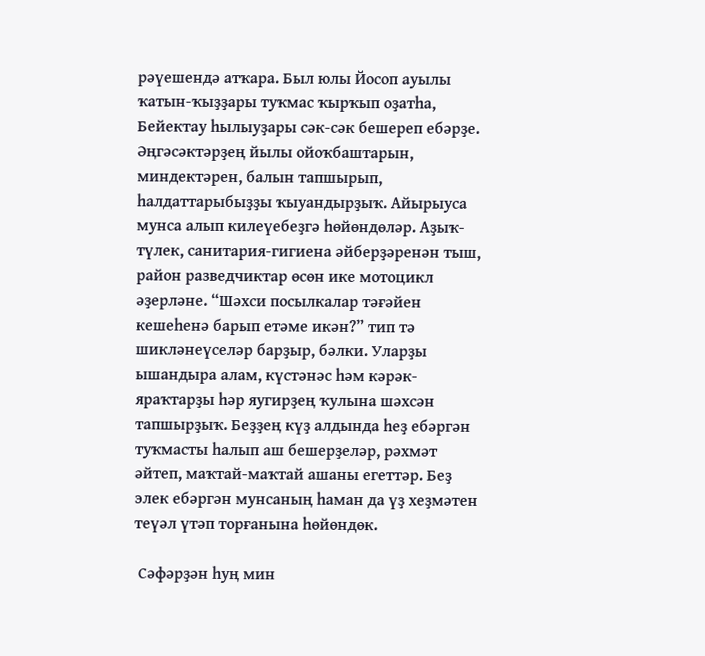рәүешендә атҡара. Был юлы Йосоп ауылы ҡатын-ҡыҙҙары туҡмас ҡырҡып оҙатһа, Бейектау һылыуҙары сәк-сәк бешереп ебәрҙе. Әңгәсәктәрҙең йылы ойоҡбаштарын, миндектәрен, балын тапшырып, һалдаттарыбыҙҙы ҡыуандырҙыҡ. Айырыуса мунса алып килеүебеҙгә һөйөндөләр. Аҙыҡ-түлек, санитария-гигиена әйберҙәренән тыш, район разведчиктар өсөн ике мотоцикл әҙерләне. “Шәхси посылкалар тәғәйен кешеһенә барып етәме икән?” тип тә шикләнеүселәр барҙыр, бәлки. Уларҙы ышандыра алам, күстәнәс һәм кәрәк-яраҡтарҙы һәр яугирҙең ҡулына шәхсән тапшырҙыҡ. Беҙҙең күҙ алдында һеҙ ебәргән туҡмасты һалып аш бешерҙеләр, рәхмәт әйтеп, маҡтай-маҡтай ашаны егеттәр. Беҙ элек ебәргән мунсаның һаман да үҙ хеҙмәтен теүәл үтәп торғанына һөйөндөк.

 Сәфәрҙән һуң мин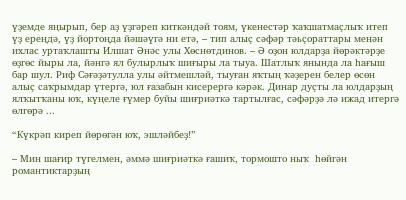үҙемде яңырып, бер аҙ үҙгәреп киткәндәй тоям, үкенестәр ҡаҡшатмаҫлыҡ итеп үҙ ереңдә, үҙ йортоңда йәшәүгә ни етә, – тип алыҫ сәфәр тәьҫораттары менән ихлас уртаҡлашты Илшат Әнәс улы Хөснөтдинов. – Ә оҙон юлдарҙа йөрәктәрҙе өҙгөс йыры ла, йәнгә ял булырлыҡ шиғыры ла тыуа. Шатлыҡ янында ла һағыш бар шул. Риф Сәғәҙәтулла улы әйтмешләй, тыуған яҡтың ҡәҙерен белер өсөн алыҫ саҡрымдар үтергә, юл ғазабын кисерергә кәрәк. Динар дуҫты ла юлдарҙың ялҡытҡаны юҡ, күңеле ғүмер буйы шиғриәткә тартылғас, сәфәрҙә лә ижад итергә өлгөрә ...

“Күкрәп киреп йөрөгән юҡ, эшләйбеҙ!”

– Мин шағир түгелмен, әммә шиғриәткә ғашиҡ, тормошто ныҡ  һөйгән романтиктарҙың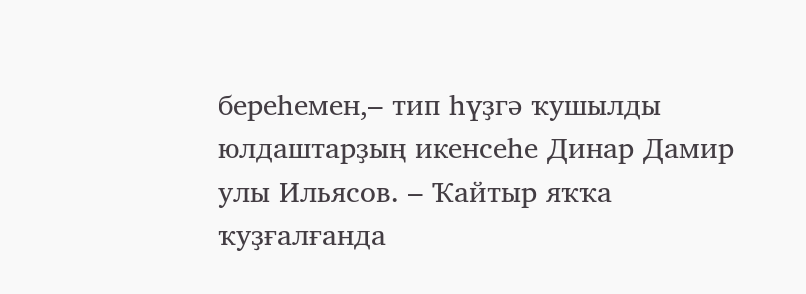береһемен,– тип һүҙгә ҡушылды  юлдаштарҙың икенсеһе Динар Дамир улы Ильясов. – Ҡайтыр яҡҡа ҡуҙғалғанда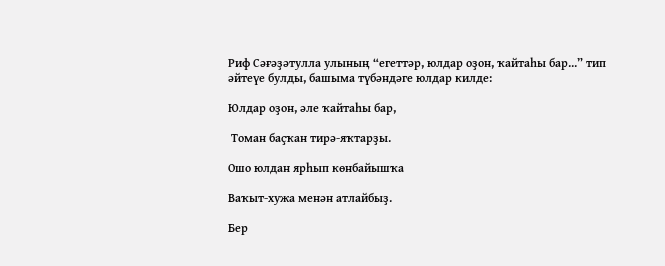Риф Сәғәҙәтулла улының “егеттәр, юлдар оҙон, ҡайтаһы бар...” тип  әйтеүе булды, башыма түбәндәге юлдар килде:

Юлдар оҙон, әле ҡайтаһы бар,

 Томан баҫҡан тирә-яҡтарҙы.

Ошо юлдан ярһып көнбайышҡа

Ваҡыт-хужа менән атлайбыҙ.

Бер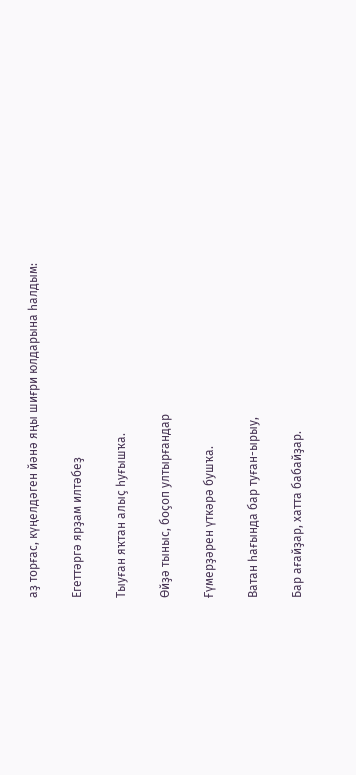аҙ торғас, күңелдәген йәнә яңы шиғри юлдарына һалдым:

Егеттәргә ярҙам илтәбеҙ

Тыуған яҡтан алыҫ һуғышҡа.

Өйҙә тыныс, боҫоп ултырғандар

Ғүмерҙәрен үткәрә бушҡа.

Ватан һағында бар туған-ырыу,

Бар ағайҙар, хатта бабайҙар.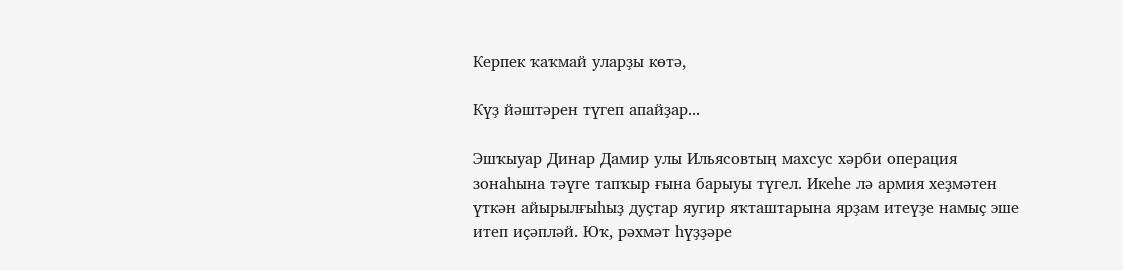Керпек ҡаҡмай уларҙы көтә,

Күҙ йәштәрен түгеп апайҙар...

Эшҡыуар Динар Дамир улы Ильясовтың махсус хәрби операция зонаһына тәүге тапҡыр ғына барыуы түгел. Икеһе лә армия хеҙмәтен үткән айырылғыһыҙ дуҫтар яугир яҡташтарына ярҙам итеүҙе намыҫ эше итеп иҫәпләй. Юҡ, рәхмәт һүҙҙәре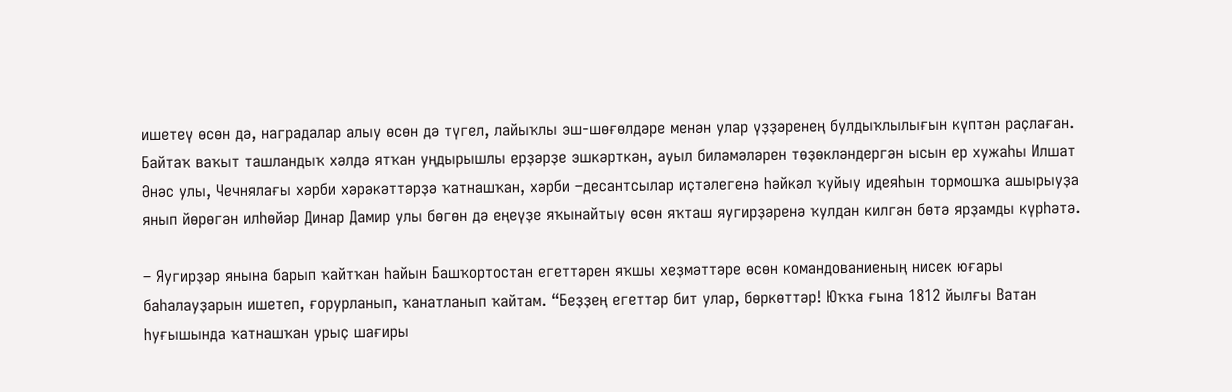ишетеү өсөн дә, наградалар алыу өсөн дә түгел, лайыҡлы эш-шөғөлдәре менән улар үҙҙәренең булдыҡлылығын күптән раҫлаған. Байтаҡ ваҡыт ташландыҡ хәлдә ятҡан уңдырышлы ерҙәрҙе эшкәрткән, ауыл биләмәләрен төҙөкләндергән ысын ер хужаһы Илшат Әнәс улы, Чечнялағы хәрби хәрәкәттәрҙә ҡатнашҡан, хәрби –десантсылар иҫтәлегенә һәйкәл ҡуйыу идеяһын тормошҡа ашырыуҙа янып йөрөгән илһөйәр Динар Дамир улы бөгөн дә еңеүҙе яҡынайтыу өсөн яҡташ яугирҙәренә ҡулдан килгән бөтә ярҙамды күрһәтә.

– Яугирҙәр янына барып ҡайтҡан һайын Башҡортостан егеттәрен яҡшы хеҙмәттәре өсөн командованиеның нисек юғары баһалауҙарын ишетеп, ғорурланып, ҡанатланып ҡайтам. “Беҙҙең егеттәр бит улар, бөркөттәр! Юҡҡа ғына 1812 йылғы Ватан һуғышында ҡатнашҡан урыҫ шағиры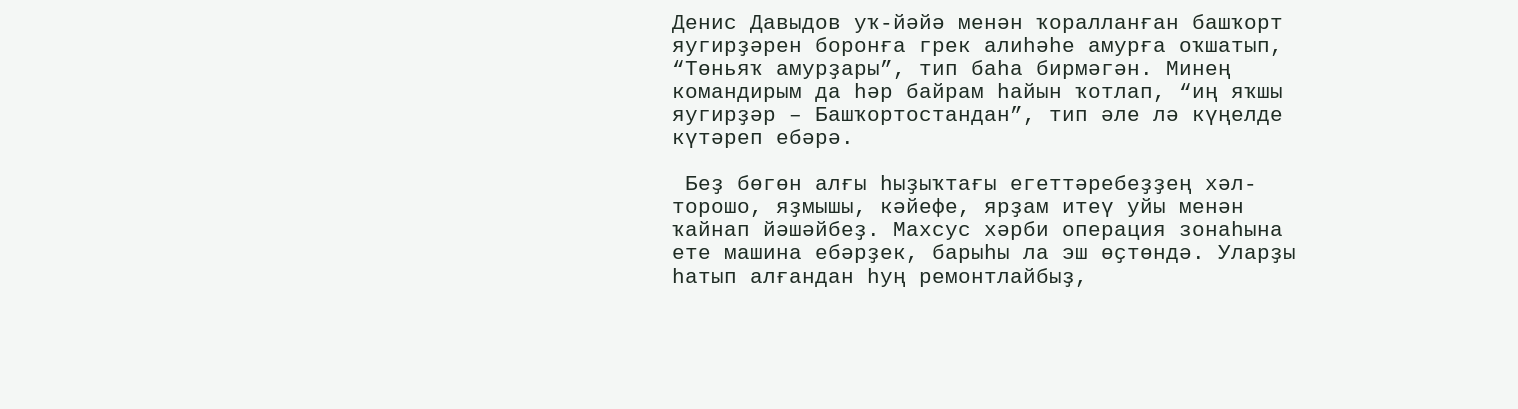Денис Давыдов уҡ-йәйә менән ҡоралланған башҡорт яугирҙәрен боронға грек алиһәһе амурға оҡшатып, “Төньяҡ амурҙары”, тип баһа бирмәгән. Минең командирым да һәр байрам һайын ҡотлап, “иң яҡшы яугирҙәр – Башҡортостандан”, тип әле лә күңелде күтәреп ебәрә.

 Беҙ бөгөн алғы һыҙыҡтағы егеттәребеҙҙең хәл-торошо, яҙмышы, кәйефе, ярҙам итеү уйы менән ҡайнап йәшәйбеҙ. Махсус хәрби операция зонаһына ете машина ебәрҙек, барыһы ла эш өҫтөндә. Уларҙы һатып алғандан һуң ремонтлайбыҙ,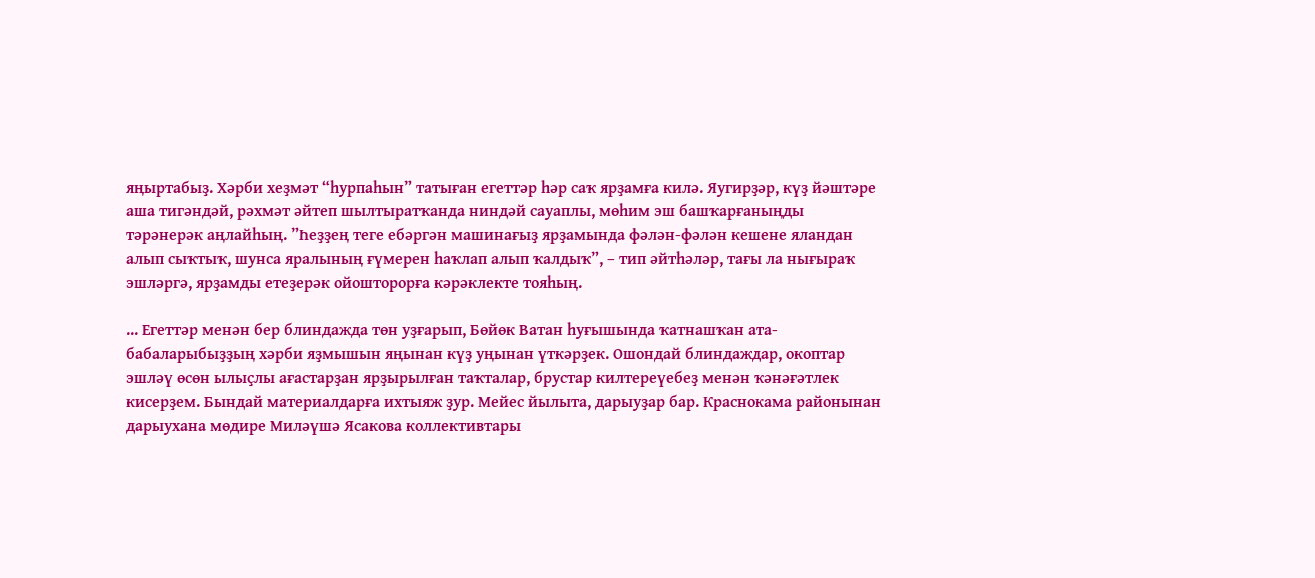яңыртабыҙ. Хәрби хеҙмәт “һурпаһын” татыған егеттәр һәр саҡ ярҙамға килә. Яугирҙәр, күҙ йәштәре аша тигәндәй, рәхмәт әйтеп шылтыратҡанда ниндәй сауаплы, мөһим эш башҡарғаныңды тәрәнерәк аңлайһың. ”Һеҙҙең теге ебәргән машинағыҙ ярҙамында фәлән-фәлән кешене яландан алып сыҡтыҡ, шунса яралының ғүмерен һаҡлап алып ҡалдыҡ”, – тип әйтһәләр, тағы ла нығыраҡ эшләргә, ярҙамды етеҙерәк ойошторорға кәрәклекте тояһың.

... Егеттәр менән бер блиндажда төн уҙғарып, Бөйөк Ватан һуғышында ҡатнашҡан ата-бабаларыбыҙҙың хәрби яҙмышын яңынан күҙ уңынан үткәрҙек. Ошондай блиндаждар, окоптар эшләү өсөн ылыҫлы ағастарҙан ярҙырылған таҡталар, брустар килтереүебеҙ менән ҡәнәғәтлек кисерҙем. Бындай материалдарға ихтыяж ҙур. Мейес йылыта, дарыуҙар бар. Краснокама районынан дарыухана мөдире Миләүшә Ясакова коллективтары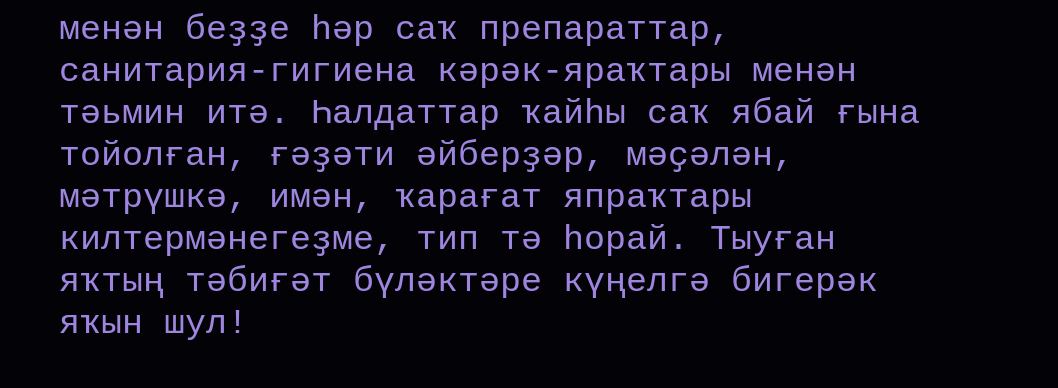менән беҙҙе һәр саҡ препараттар, санитария-гигиена кәрәк-яраҡтары менән тәьмин итә. Һалдаттар ҡайһы саҡ ябай ғына тойолған, ғәҙәти әйберҙәр, мәҫәлән, мәтрүшкә, имән, ҡарағат япраҡтары килтермәнегеҙме, тип тә һорай. Тыуған яҡтың тәбиғәт бүләктәре күңелгә бигерәк яҡын шул!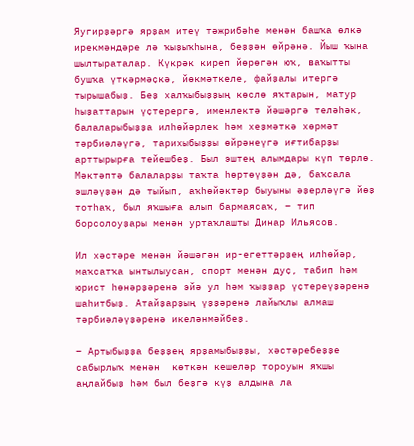Яугирҙәргә ярҙам итеү тәжрибәһе менән башҡа өлкә ирекмәндәре лә ҡыҙыҡһына, беҙҙән өйрәнә. Йыш ҡына шылтыраталар. Күкрәк киреп йөрөгән юҡ, ваҡытты бушҡа үткәрмәҫкә, йөкмәткеле, файҙалы итергә тырышабыҙ. Беҙ халҡыбыҙҙың көслө яҡтарын, матур һыҙаттарын үҫтерергә, именлектә йәшәргә теләһәк, балаларыбыҙҙа илһөйәрлек һәм хеҙмәткә хөрмәт тәрбиәләүгә, тарихыбыҙҙы өйрәнеүгә иғтибарҙы арттырырға тейешбеҙ. Был эштең алымдары күп төрлө. Мәктәптә балаларҙы таҡта һөртөүҙән дә, баҡсала эшләүҙән дә тыйып, аҡһөйәктәр быуыны әҙерләүгә йөҙ тотһаҡ, был яҡшыға алып бармаясаҡ, – тип борсолоуҙары менән уртаҡлашты Динар Ильясов.

Ил хәстәре менән йәшәгән ир-егеттәрҙең илһөйәр, маҡсатҡа ынтылыусан, спорт менән дуҫ, табип һәм юрист һөнәрҙәренә эйә ул һәм ҡыҙҙар үҫтереүҙәренә шаһитбыҙ. Атайҙарҙың үҙҙәренә лайыҡлы алмаш тәрбиәләүҙәренә икеләнмәйбеҙ.

– Артыбыҙҙа беҙҙең ярҙамыбыҙҙы, хәстәребеҙҙе сабырлыҡ менән  көткән кешеләр тороуын яҡшы аңлайбыҙ һәм был беҙгә күҙ алдына ла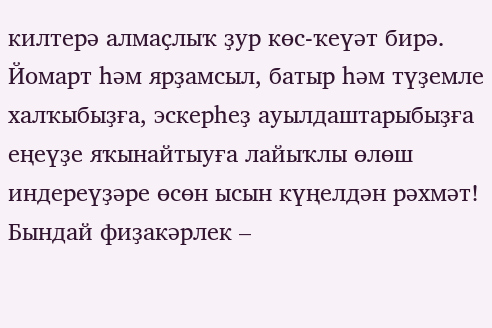килтерә алмаҫлыҡ ҙур көс-ҡеүәт бирә. Йомарт һәм ярҙамсыл, батыр һәм түҙемле халҡыбыҙға, эскерһеҙ ауылдаштарыбыҙға еңеүҙе яҡынайтыуға лайыҡлы өлөш индереүҙәре өсөн ысын күңелдән рәхмәт! Бындай фиҙакәрлек –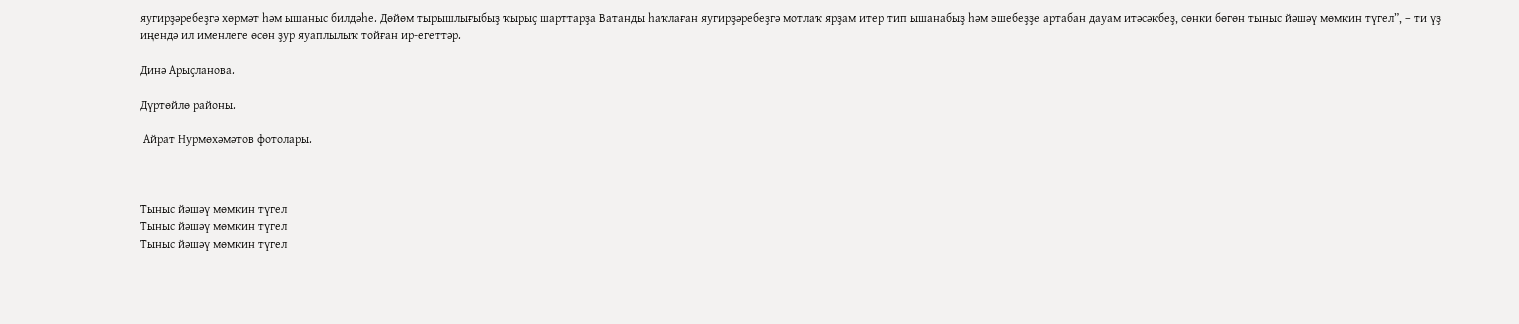яугирҙәребеҙгә хөрмәт һәм ышаныс билдәһе. Дөйөм тырышлығыбыҙ ҡырыҫ шарттарҙа Ватанды һаҡлаған яугирҙәребеҙгә мотлаҡ ярҙам итер тип ышанабыҙ һәм эшебеҙҙе артабан дауам итәсәкбеҙ, сөнки бөгөн тыныс йәшәү мөмкин түгел”, – ти үҙ иңендә ил именлеге өсөн ҙур яуаплылыҡ тойған ир-егеттәр.

Динә Арыҫланова.

Дүртөйлө районы.

 Айрат Нурмөхәмәтов фотолары.



Тыныс йәшәү мөмкин түгел
Тыныс йәшәү мөмкин түгел
Тыныс йәшәү мөмкин түгел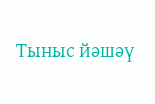Тыныс йәшәү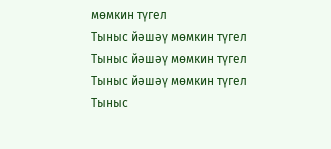мөмкин түгел
Тыныс йәшәү мөмкин түгел
Тыныс йәшәү мөмкин түгел
Тыныс йәшәү мөмкин түгел
Тыныс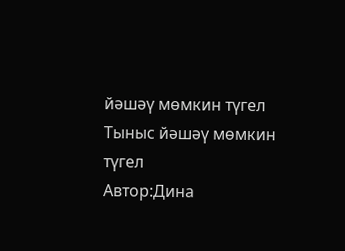йәшәү мөмкин түгел
Тыныс йәшәү мөмкин түгел
Автор:Дина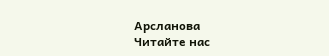Арсланова
Читайте нас